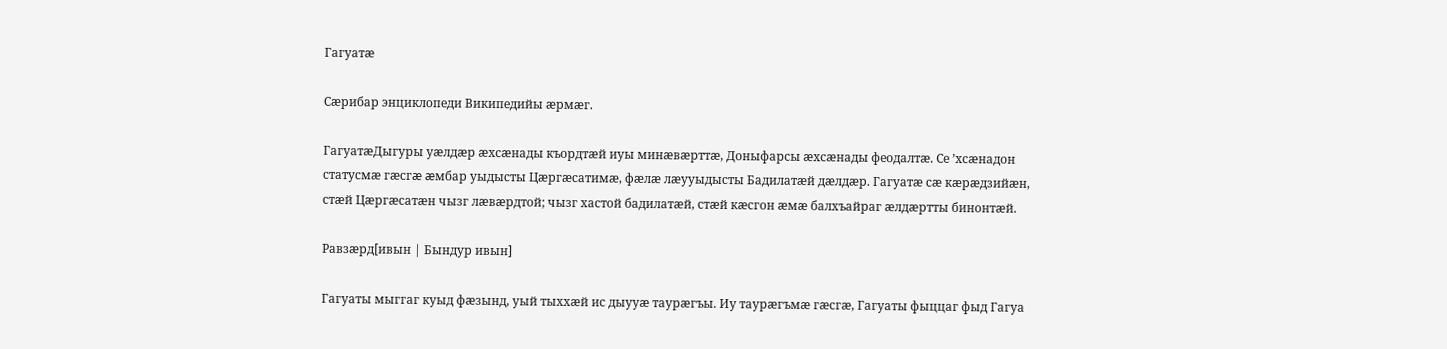Гагуатæ

Сæрибар энциклопеди Википедийы æрмæг.

ГагуатæДыгуры уæлдæр æхсæнады къордтæй иуы минæвæрттæ, Доныфарсы æхсæнады феодалтæ. Се ’хсæнадон статусмæ гæсгæ æмбар уыдысты Цæргæсатимæ, фæлæ лæууыдысты Бадилатæй дæлдæр. Гагуатæ сæ кæрæдзийæн, стæй Цæргæсатæн чызг лæвæрдтой; чызг хастой бадилатæй, стæй кæсгон æмæ балхъайраг æлдæртты бинонтæй.

Равзæрд[ивын | Бындур ивын]

Гагуаты мыггаг куыд фæзынд, уый тыххæй ис дыууæ таурæгъы. Иу таурæгъмæ гæсгæ, Гагуаты фыццаг фыд Гагуа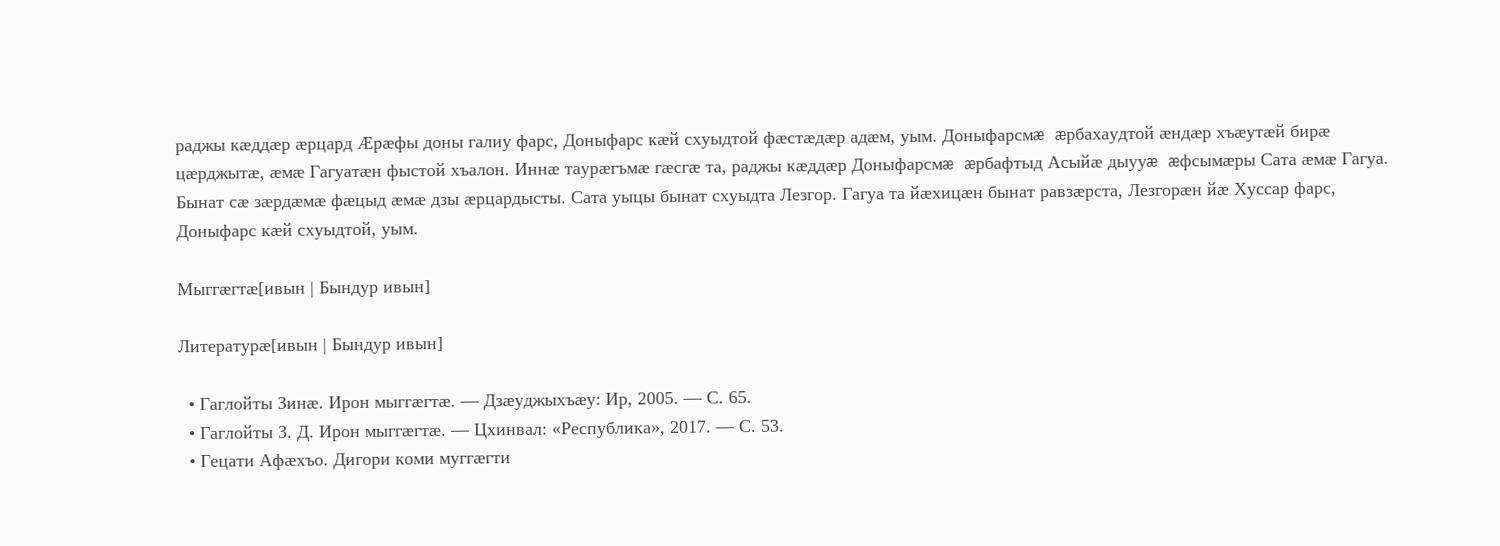раджы кæддæр æрцард Æрæфы доны галиу фарс, Доныфарс кæй схуыдтой фæстæдæр адæм, уым. Доныфарсмæ æрбахаудтой æндæр хъæутæй бирæ цæрджытæ, æмæ Гагуатæн фыстой хъалон. Иннæ таурæгъмæ гæсгæ та, раджы кæддæр Доныфарсмæ æрбафтыд Асыйæ дыууæ æфсымæры Сата æмæ Гагуа. Бынат сæ зæрдæмæ фæцыд æмæ дзы æрцардысты. Сата уыцы бынат схуыдта Лезгор. Гагуа та йæхицæн бынат равзæрста, Лезгорæн йæ Хуссар фарс, Доныфарс кæй схуыдтой, уым.

Мыггæгтæ[ивын | Бындур ивын]

Литературæ[ивын | Бындур ивын]

  • Гаглойты Зинæ. Ирон мыггæгтæ. — Дзæуджыхъæу: Ир, 2005. — С. 65.
  • Гаглойты З. Д. Ирон мыггæгтæ. — Цхинвал: «Республика», 2017. — С. 53.
  • Гецати Афæхъо. Дигори коми муггæгти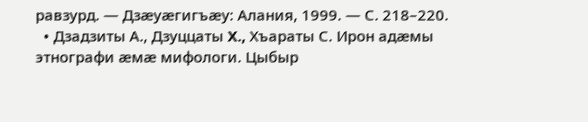равзурд. — Дзæуæгигъæу: Алания, 1999. — С. 218–220.
  • Дзадзиты А., Дзуццаты X., Хъараты С. Ирон адæмы этнографи æмæ мифологи. Цыбыр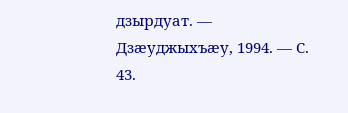дзырдуат. — Дзæуджыхъæу, 1994. — С. 43.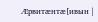Æрвитæнтæ[ивын |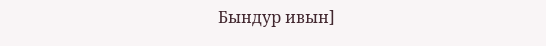Бындур ивын]